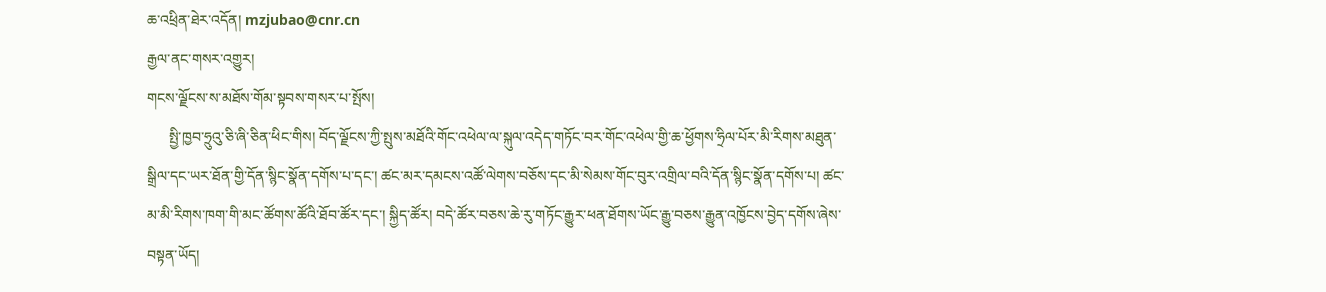ཆ་འཕྲིན་ཐེར་འདོན། mzjubao@cnr.cn
རྒྱལ་ནང་གསར་འགྱུར།
གངས་ལྗོངས་ས་མཐོས་གོམ་སྟབས་གསར་པ་སྤོས།
      སྤྱི་ཁྱབ་ཧྲུའུ་ཅི་ཞི་ཅིན་ཕིང་གིས། བོད་ལྗོངས་ཀྱི་སྤུས་མཐོའི་གོང་འཕེལ་ལ་སྐུལ་འདེད་གཏོང་བར་གོང་འཕེལ་གྱི་ཆ་ཕྱོགས་ཧྲིལ་པོར་མི་རིགས་མཐུན་སྒྲིལ་དང་ཡར་ཐོན་གྱི་དོན་སྙིང་སྣོན་དགོས་པ་དང་། ཚང་མར་དམངས་འཚོ་ལེགས་བཅོས་དང་མི་སེམས་གོང་བུར་འགྲིལ་བའི་དོན་སྙིང་སྣོན་དགོས་པ། ཚང་མ་མི་རིགས་ཁག་གི་མང་ཚོགས་ཚོའི་ཐོབ་ཚོར་དང་། སྐྱིད་ཚོར། བདེ་ཚོར་བཅས་ཆེ་རུ་གཏོང་རྒྱུར་ཕན་ཐོགས་ཡོང་རྒྱུ་བཅས་རྒྱུན་འཁྱོངས་བྱེད་དགོས་ཞེས་བསྟན་ཡོད།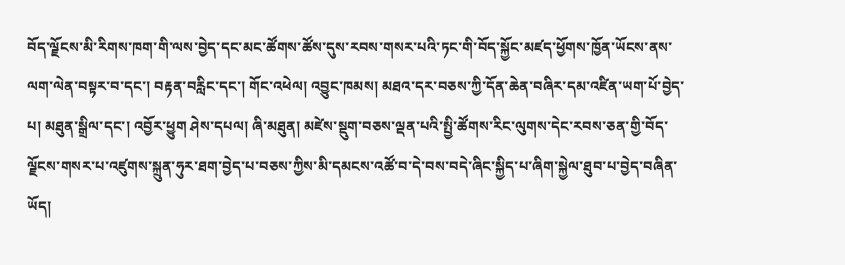བོད་ལྗོངས་མི་རིགས་ཁག་གི་ལས་བྱེད་དང་མང་ཚོགས་ཚོས་དུས་རབས་གསར་པའི་ཏང་གི་བོད་སྐྱོང་མཛད་ཕྱོགས་ཁྱོན་ཡོངས་ནས་ལག་ལེན་བསྟར་བ་དང་། བརྟན་བརླིང་དང་། གོང་འཕེལ། འབྱུང་ཁམས། མཐའ་དར་བཅས་ཀྱི་དོན་ཆེན་བཞིར་དམ་འཛིན་ཡག་པོ་བྱེད་པ། མཐུན་སྒྲིལ་དང་། འབྱོར་ཕྱུག ཤེས་དཔལ། ཞི་མཐུན། མཛེས་སྡུག་བཅས་ལྡན་པའི་སྤྱི་ཚོགས་རིང་ལུགས་དེང་རབས་ཅན་གྱི་བོད་ལྗོངས་གསར་པ་འཛུགས་སྐྲུན་ཧུར་ཐག་བྱེད་པ་བཅས་ཀྱིས་མི་དམངས་འཚོ་བ་དེ་བས་བདེ་ཞིང་སྐྱིད་པ་ཞིག་སྐྱེལ་ཐུབ་པ་བྱེད་བཞིན་ཡོད།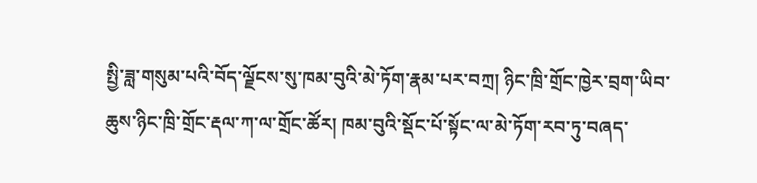སྤྱི་ཟླ་གསུམ་པའི་བོད་ལྗོངས་སུ་ཁམ་བུའི་མེ་ཏོག་རྣམ་པར་བཀྲ། ཉིང་ཁྲི་གྲོང་ཁྱེར་བྲག་ཡིབ་ཆུས་ཉིང་ཁྲི་གྲོང་རྡལ་ཀ་ལ་གྲོང་ཚོར། ཁམ་བུའི་སྡོང་པོ་སྟོང་ལ་མེ་ཏོག་རབ་ཏུ་བཞད་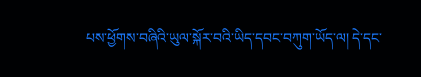པས་ཕྱོགས་བཞིའི་ཡུལ་སྐོར་བའི་ཡིད་དབང་བཀུག་ཡོད་ལ། དེ་དང་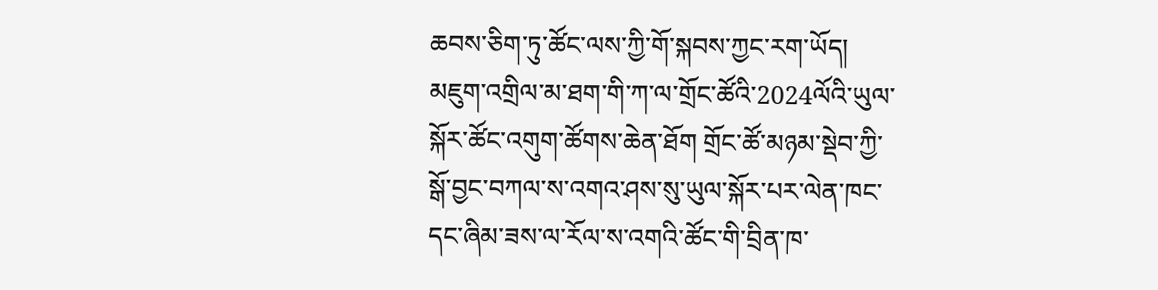ཆབས་ཅིག་ཏུ་ཚོང་ལས་ཀྱི་གོ་སྐབས་ཀྱང་རག་ཡོད། མཇུག་འགྲིལ་མ་ཐག་གི་ཀ་ལ་གྲོང་ཚོའི་2024ལོའི་ཡུལ་སྐོར་ཚོང་འགུག་ཚོགས་ཆེན་ཐོག གྲོང་ཚོ་མཉམ་སྡེབ་ཀྱི་སྒོ་བྱང་བཀལ་ས་འགའ་ཤས་སུ་ཡུལ་སྐོར་པར་ལེན་ཁང་དང་ཞིམ་ཟས་ལ་རོལ་ས་འགའི་ཚོང་གི་བྲིན་ཁ་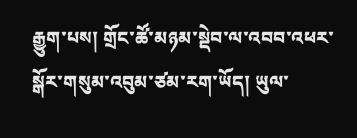རྒྱུག་པས། གྲོང་ཚོ་མཉམ་སྡེབ་ལ་འབབ་འཕར་སྒོར་གསུམ་འབུམ་ཙམ་རག་ཡོད། ཡུལ་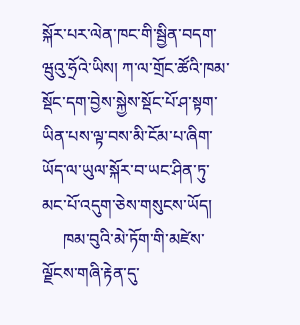སྐོར་པར་ལེན་ཁང་གི་སྦྱིན་བདག་ཝུའུ་ཧྲོའེ་ཡིས། ཀ་ལ་གྲོང་ཚོའི་ཁམ་སྡོང་དག་བྱེས་སྐྱེས་སྡོང་པོ་ཤ་སྟག་ཡིན་པས་ལྟ་བས་མི་ངོམ་པ་ཞིག་ཡོད་ལ་ཡུལ་སྐོར་བ་ཡང་ཤིན་ཏུ་མང་པོ་འདུག་ཅེས་གསུངས་ཡོད།
     ཁམ་བུའི་མེ་ཏོག་གི་མཛེས་ལྗོངས་གཞི་རྟེན་དུ་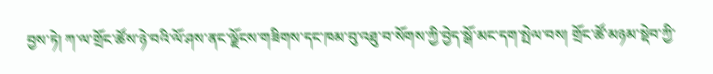བྱས་ཏེ། ཀ་ལ་གྲོང་ཚོས་ཉེ་བའི་ལོ་ཤས་ནང་ལྗོངས་གཟིགས་དང་ཁམ་བུ་འཐུ་བ་སོགས་ཀྱི་བྱེད་སྒོ་མང་དག་སྤེལ་བས། གྲོང་ཚོ་མཉམ་སྡེབ་ཀྱི་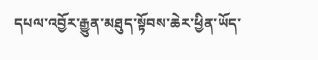དཔལ་འབྱོར་རྒྱུན་མཐུད་སྟོབས་ཆེར་ཕྱིན་ཡོད་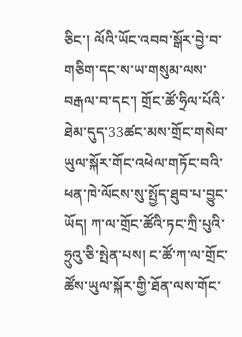ཅིང་། ལོའི་ཡོང་འབབ་སྒོར་བྱེ་བ་གཅིག་དང་ས་ཡ་གསུམ་ལས་བརྒལ་བ་དང་། གྲོང་ཚོ་ཧྲིལ་པོའི་ཐེམ་དུད་33ཚང་མས་གྲོང་གསེབ་ཡུལ་སྐོར་གོང་འཕེལ་གཏོང་བའི་ཕན་ཁེ་ལོངས་སུ་སྤྱོད་ཐུབ་པ་བྱུང་ཡོད། ཀ་ལ་གྲོང་ཚོའི་ཏང་ཀྲི་པུའི་ཧྲུའུ་ཅི་སྤེན་པས། ང་ཚོ་ཀ་ལ་གྲོང་ཚོས་ཡུལ་སྐོར་གྱི་ཐོན་ལས་གོང་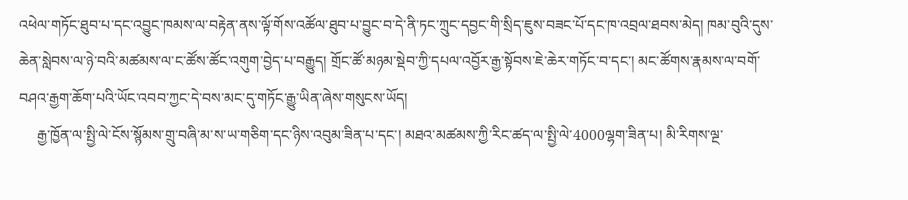འཕེལ་གཏོང་ཐུབ་པ་དང་འབྱུང་ཁམས་ལ་བརྟེན་ནས་ལྟོ་གོས་འཚོལ་ཐུབ་པ་བྱུང་བ་དེ་ནི་ཏང་ཀྲུང་དབྱང་གི་སྲིད་ཇུས་བཟང་པོ་དང་ཁ་འབྲལ་ཐབས་མེད། ཁམ་བུའི་དུས་ཆེན་སླེབས་ལ་ཉེ་བའི་མཚམས་ལ་ང་ཚོས་ཚོང་འགུག་བྱེད་པ་བརྒྱུད། གྲོང་ཚོ་མཉམ་སྡེབ་ཀྱི་དཔལ་འབྱོར་རྒྱ་སྟོབས་ཇེ་ཆེར་གཏོང་བ་དང་། མང་ཚོགས་རྣམས་ལ་བགོ་བཤའ་རྒྱག་ཆོག་པའི་ཡོང་འབབ་ཀྱང་དེ་བས་མང་དུ་གཏོང་རྒྱུ་ཡིན་ཞེས་གསུངས་ཡོད།
     རྒྱ་ཁྱོན་ལ་སྤྱི་ལེ་ངོས་སྙོམས་གྲུ་བཞི་མ་ས་ཡ་གཅིག་དང་ཉིས་འབུམ་ཟིན་པ་དང་། མཐའ་མཚམས་ཀྱི་རིང་ཚད་ལ་སྤྱི་ལེ་4000ལྷག་ཟིན་པ། མི་རིགས་ལྔ་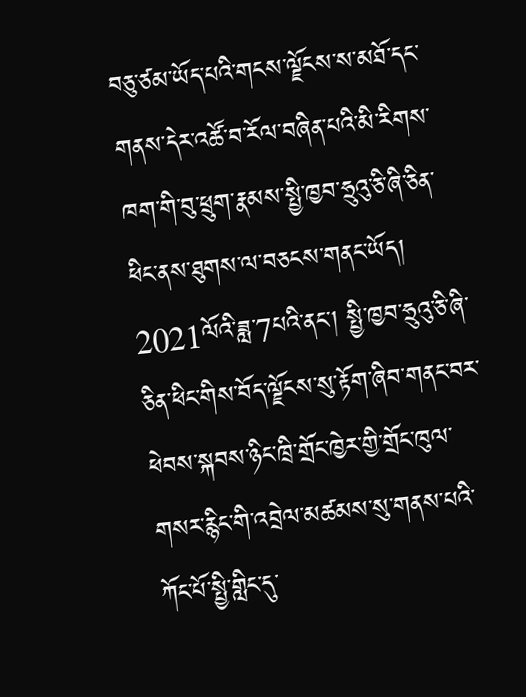བཅུ་ཙམ་ཡོད་པའི་གངས་ལྗོངས་ས་མཐོ་དང་གནས་དེར་འཚོ་བ་རོལ་བཞིན་པའི་མི་རིགས་ཁག་གི་བུ་ཕྲུག་རྣམས་སྤྱི་ཁྱབ་ཧྲུའུ་ཅི་ཞི་ཅིན་ཕིང་ནས་ཐུགས་ལ་བཅངས་གནང་ཡོད། 2021ལོའི་ཟླ་7པའི་ནང་། སྤྱི་ཁྱབ་ཧྲུའུ་ཅི་ཞི་ཅིན་ཕིང་གིས་བོད་ལྗོངས་སུ་རྟོག་ཞིབ་གནང་བར་ཕེབས་སྐབས་ཉིང་ཁྲི་གྲོང་ཁྱེར་གྱི་གྲོང་ཁུལ་གསར་རྙིང་གི་འབྲེལ་མཚམས་སུ་གནས་པའི་ཀོང་པོ་སྤྱི་གླིང་དུ་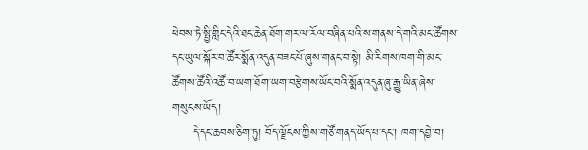ཕེབས་ཏེ་སྤྱི་གླིང་དེའི་ཐང་ཆེན་ཐོག་གར་ལ་རོལ་བཞིན་པའི་ས་གནས་དེ་གའི་མང་ཚོགས་དང་ཡུལ་སྐོར་བ་ཚོར་སྨོན་འདུན་བཟང་པོ་ཞུས་གནང་བ་སྟེ། མི་རིགས་ཁག་གི་མང་ཚོགས་ཚོའི་འཚོ་བ་ཡག་ཐོག་ཡག་བརྩེགས་ཡོང་བའི་སྨོན་འདུན་ཞུ་རྒྱུ་ཡིན་ཞེས་གསུངས་ཡོད།
     དེ་དང་ཆབས་ཅིག་ཏུ། བོད་ལྗོངས་ཀྱིས་གཙོ་གནད་ཡོད་པ་དང་། ཁག་དབྱེ་བ།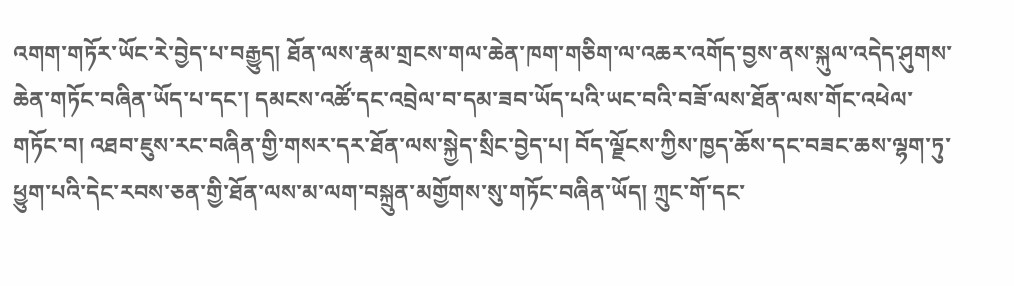འགག་གཏོར་ཡོང་རེ་བྱེད་པ་བརྒྱུད། ཐོན་ལས་རྣམ་གྲངས་གལ་ཆེན་ཁག་གཅིག་ལ་འཆར་འགོད་བྱས་ནས་སྐུལ་འདེད་ཤུགས་ཆེན་གཏོང་བཞིན་ཡོད་པ་དང་། དམངས་འཚོ་དང་འབྲེལ་བ་དམ་ཟབ་ཡོད་པའི་ཡང་བའི་བཟོ་ལས་ཐོན་ལས་གོང་འཕེལ་གཏོང་བ། འཐབ་ཇུས་རང་བཞིན་གྱི་གསར་དར་ཐོན་ལས་སྐྱེད་སྲིང་བྱེད་པ། བོད་ལྗོངས་ཀྱིས་ཁྱད་ཆོས་དང་བཟང་ཆས་ལྷག་ཏུ་ཕྱུག་པའི་དེང་རབས་ཅན་གྱི་ཐོན་ལས་མ་ལག་བསྐྲུན་མགྱོགས་སུ་གཏོང་བཞིན་ཡོད། ཀྲུང་གོ་དང་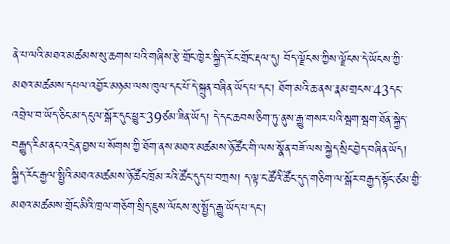ནེ་པ་ལའི་མཐའ་མཚམས་སུ་ཆགས་པའི་གཞིས་རྩེ་གྲོང་ཁྱེར་སྐྱིད་རོང་གྲོང་རྡལ་དུ། བོད་ལྗོངས་ཀྱིས་ལྗོངས་དེ་ཡོངས་ཀྱི་མཐའ་མཚམས་དཔལ་འབྱོར་མཉམ་ལས་ཁུལ་དང་པོ་དེ་སྐྲུན་བཞིན་ཡོད་པ་དང་། ཐོག་མའི་ཆ་ནས་རྣམ་གྲངས་43དང་འབྲེལ་བ་ཡོད་ཅིང་མ་དངུལ་སྒོར་དུང་ཕྱུར་39ཙམ་ཟིན་ཡོད། དེ་དང་ཆབས་ཅིག་ཏུ་ནུས་རྒྱུ་གསར་པའི་སྦག་སྦག་ཐོན་སྐྱེད་བརྒྱུད་རིམ་ནང་འདྲེན་བྱས་པ་སོགས་ཀྱི་ཐོག་ནས་མཐའ་མཚམས་ཉོ་ཚོང་གི་ལས་སྣོན་བཟོ་ལས་སྐྱེད་སྲིང་བྱེད་བཞིན་ཡོད། སྐྱིད་རོང་རྒྱལ་སྤྱིའི་མཐའ་མཚམས་ཉོ་ཚོང་ཁྲོམ་རའི་ཚོང་དུད་པ་བཀྲས། ད་ལྟ་ང་ཚོའི་ཚོང་དུད་གཅིག་ལ་སྒོར་བརྒྱད་སྟོང་ཙམ་གྱི་མཐའ་མཚམས་གྲོང་མིའི་ཁྲལ་གཅོག་སྲིད་ཇུས་ལོངས་སུ་སྤྱོད་རྒྱུ་ཡོད་པ་དང་།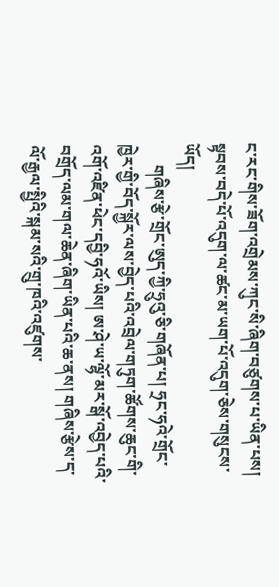ང་རང་གིས་ཟོག་འགྲེམས་ཀུང་སི་ཞིག་བཙུགས་པ་ཡིན་པས། སྟབས་བདེ་པོ་འདུག་ལ་ཚང་མ་ཡག་པོ་འདུག་ཅེས་གསུངས་ཡོད།
     གཞིས་རྩེ་གྲོང་ཨུད་ཀྱི་ཧྲུའུ་ཅི་གཞོན་པ། ཧྲང་ཧའེ་གྲོང་ཁྱེར་གྱི་བོད་སྐྱོར་ལས་བྱེད་པའི་འབྲེལ་གཏུག་ཚོགས་ཆུང་གི་འགོ་འཛིན་ཕེང་དབྱི་ཧའོ་ཡིས། ཨ་ཤེ་ཡ་ལྷོ་མར་སྒོ་འབྱེད་པའི་བགྲོད་ལམ་གལ་ཆེན་ཞིག་ཡིན་པའི་ཆ་ནས། གཞིས་རྩེས་ད་ལོ་རྒྱལ་སྤྱིའི་སྐམ་སའི་གྲུ་ཁའི་འཛུགས་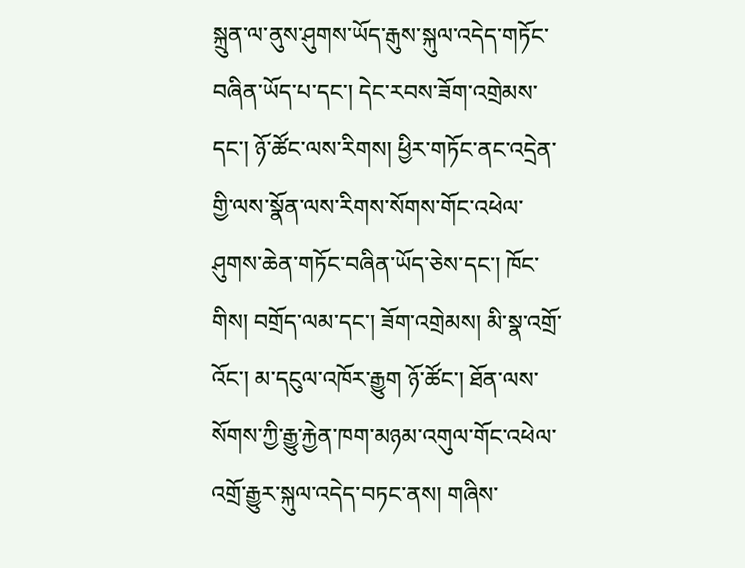སྐྲུན་ལ་ནུས་ཤུགས་ཡོད་རྒུས་སྐུལ་འདེད་གཏོང་བཞིན་ཡོད་པ་དང་། དེང་རབས་ཟོག་འགྲེམས་དང་། ཉོ་ཚོང་ལས་རིགས། ཕྱིར་གཏོང་ནང་འདྲེན་གྱི་ལས་སྣོན་ལས་རིགས་སོགས་གོང་འཕེལ་ཤུགས་ཆེན་གཏོང་བཞིན་ཡོད་ཅེས་དང་། ཁོང་གིས། བགྲོད་ལམ་དང་། ཟོག་འགྲེམས། མི་སྣ་འགྲོ་འོང་། མ་དངུལ་འཁོར་རྒྱུག ཉོ་ཚོང་། ཐོན་ལས་སོགས་ཀྱི་རྒྱུ་རྐྱེན་ཁག་མཉམ་འགུལ་གོང་འཕེལ་འགྲོ་རྒྱུར་སྐུལ་འདེད་བཏང་ནས། གཞིས་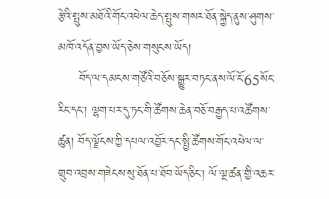རྩེའི་སྤུས་མཐོའི་གོང་འཕེལ་ཆེད་སྤུས་གསར་ཐོན་སྐྱེད་ནུས་ཤུགས་མཁོ་འདོན་བྱས་ཡོད་ཅེས་གསུངས་ཡོད།
     བོད་ལ་དམངས་གཙོའི་བཅོས་སྒྱུར་བཏང་ནས་ལོ་ངོ་65སོང་རིང་དང་། ལྷག་པར་དུ་ཏང་གི་ཚོགས་ཆེན་བཅོ་བརྒྱད་པ་འཚོགས་ཚུན། བོད་ལྗོངས་ཀྱི་དཔལ་འབྱོར་དང་སྤྱི་ཚོགས་གོང་འཕེལ་ལ་གྲུབ་འབྲས་གཟེངས་སུ་ཐོན་པ་ཐོབ་ཡོད་ཅིང་། ལོ་ལྔ་ཚན་གྱི་འཆར་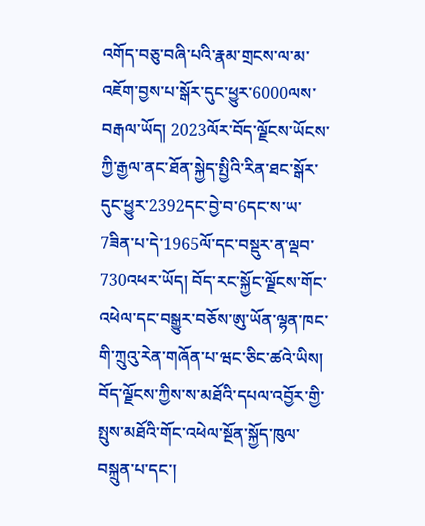འགོད་བཅུ་བཞི་པའི་རྣམ་གྲངས་ལ་མ་འཇོག་བྱས་པ་སྒོར་དུང་ཕྱུར་6000ལས་བརྒལ་ཡོད། 2023ལོར་བོད་ལྗོངས་ཡོངས་ཀྱི་རྒྱལ་ནང་ཐོན་སྐྱེད་སྤྱིའི་རིན་ཐང་སྒོར་དུང་ཕྱུར་2392དང་བྱེ་བ་6དང་ས་ཡ་7ཟིན་པ་དེ་1965ལོ་དང་བསྡུར་ན་ལྡབ་730འཕར་ཡོད། བོད་རང་སྐྱོང་ལྗོངས་གོང་འཕེལ་དང་བསྒྱུར་བཅོས་ཨུ་ཡོན་ལྷན་ཁང་གི་ཀྲུའུ་རེན་གཞོན་པ་ཝང་ཅིང་ཚའེ་ཡིས། བོད་ལྗོངས་ཀྱིས་ས་མཐོའི་དཔལ་འབྱོར་གྱི་སྤུས་མཐོའི་གོང་འཕེལ་སྔོན་སྐྱོད་ཁུལ་བསྐྲུན་པ་དང་།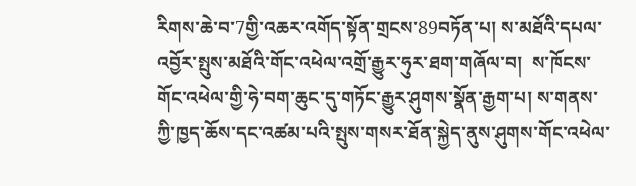རིགས་ཆེ་བ་7གྱི་འཆར་འགོད་སྟོན་གྲངས་89བཏོན་པ། ས་མཐོའི་དཔལ་འབྱོར་སྤུས་མཐོའི་གོང་འཕེལ་འགྲོ་རྒྱུར་ཧུར་ཐག་གཞོལ་བ།  ས་ཁོངས་གོང་འཕེལ་གྱི་ཧེ་བག་ཆུང་དུ་གཏོང་རྒྱུར་ཤུགས་སྣོན་རྒྱག་པ། ས་གནས་ཀྱི་ཁྱད་ཆོས་དང་འཚམ་པའི་སྤུས་གསར་ཐོན་སྐྱེད་ནུས་ཤུགས་གོང་འཕེལ་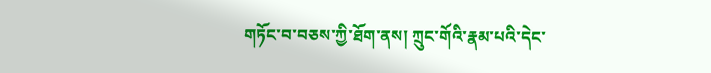གཏོང་བ་བཅས་ཀྱི་ཐོག་ནས། ཀྲུང་གོའི་རྣམ་པའི་དེང་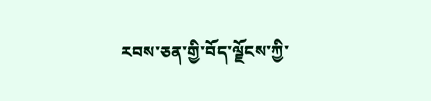རབས་ཅན་གྱི་བོད་ལྗོངས་ཀྱི་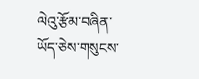ལེའུ་རྩོམ་བཞིན་ཡོད་ཅེས་གསུངས་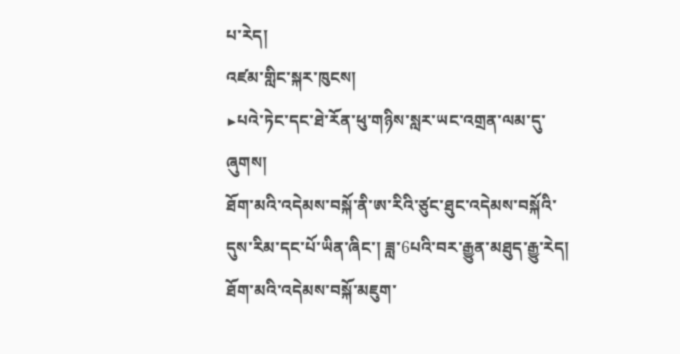པ་རེད།
འཛམ་གླིང་སྐར་ཁུངས།
▶པའེ་ཏེང་དང་ཐེ་རོན་ཕུ་གཉིས་སླར་ཡང་འགྲན་ལམ་དུ་ཞུགས།
ཐོག་མའི་འདེམས་བསྐོ་ནི་ཨ་རིའི་ཙུང་ཐུང་འདེམས་བསྐོའི་དུས་རིམ་དང་པོ་ཡིན་ཞིང་། ཟླ་6པའི་བར་རྒྱུན་མཐུད་རྒྱུ་རེད། ཐོག་མའི་འདེམས་བསྐོ་མཇུག་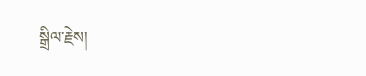སྒྲིལ་རྗེས།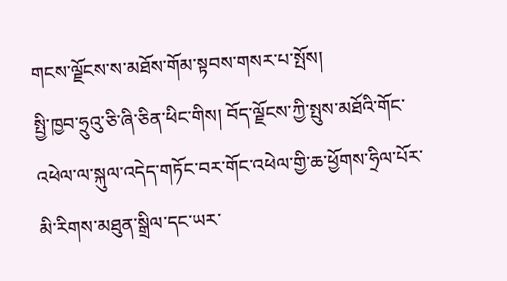གངས་ལྗོངས་ས་མཐོས་གོམ་སྟབས་གསར་པ་སྤོས།
སྤྱི་ཁྱབ་ཧྲུའུ་ཅི་ཞི་ཅིན་ཕིང་གིས། བོད་ལྗོངས་ཀྱི་སྤུས་མཐོའི་གོང་འཕེལ་ལ་སྐུལ་འདེད་གཏོང་བར་གོང་འཕེལ་གྱི་ཆ་ཕྱོགས་ཧྲིལ་པོར་མི་རིགས་མཐུན་སྒྲིལ་དང་ཡར་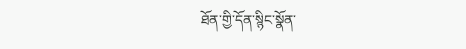ཐོན་གྱི་དོན་སྙིང་སྣོན་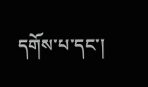དགོས་པ་དང་།